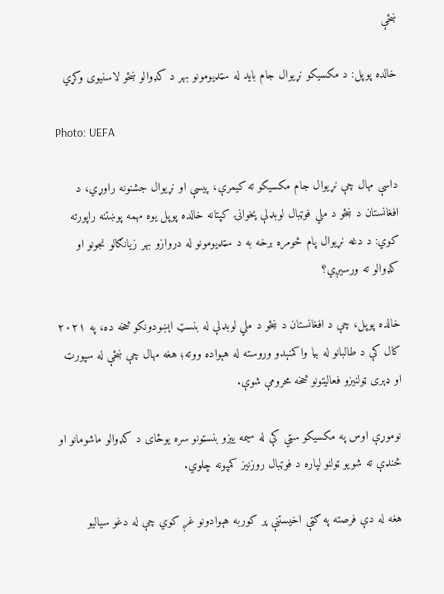ښځې

خالده پوپل: د مکسیکو نړیوال جام باید له سټډیومونو بهر د کډوالو ښځو لاسنیوی وکړي

Photo: UEFA

داسې مهال چې نړیوال جام مکسیکو ته کیمرې، پیسې او نړیوال جشنونه راوړي، د افغانستان د ښځو د ملي فوټبال لوبډلې پخوانۍ کپتانه خالده پوپل یوه مهمه پوښتنه راپورته کوي: د دغه نړیوال پام څومره برخه به د سټډیومونو له دروازو بهر زیانګالو نجونو او کډوالو ته ورسیږي؟

خالده پوپل، چې د افغانستان د ښځو د ملي لوبډلې له بنسټ اېښودونکو څخه ده، په ۲۰۲۱ کال کې د طالبانو له بیا واکمنېدو وروسته له هېواده ووته؛ هغه مهال چې ښځې له سپورټ او ډېری ټولنیزو فعالیتونو څخه محرومې شوې.

نوموړې اوس په مکسیکو سټي کې له سیمه ییزو بنسټونو سره یوځای د کډوالو ماشومانو او څنډې ته شویو ټولنو لپاره د فوټبال روزنیز کمپونه چلوي.

هغه له دې فرصته په ګټې اخیستنې پر کوربه هېوادونو غږ کوي چې له دغو سیالیو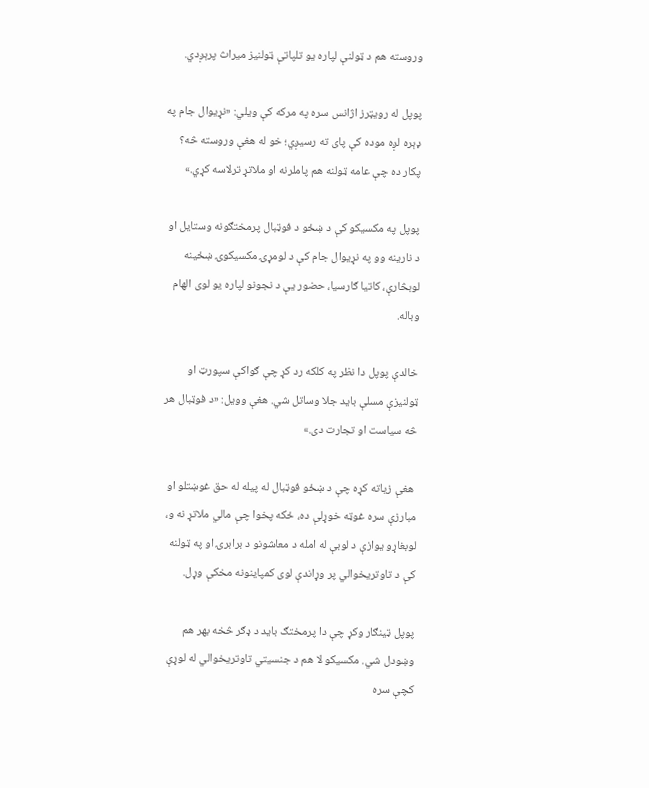وروسته هم د ټولنې لپاره یو تلپاتې ټولنیز میراث پرېږدي.

پوپل له رویټرز اژانس سره په مرکه کې ویلي: «نړیوال جام په ډېره لږه موده کې پای ته رسیږي؛ خو له هغې وروسته څه؟ پکار ده چې عامه ټولنه هم پاملرنه او ملاتړ ترلاسه کړي.»

پوپل په مکسیکو کې د ښځو د فوټبال پرمختګونه وستایل او د نارینه وو په نړیوال جام کې د لومړۍ مکسیکوۍ ښځینه لوبڅارې، کاتیا ګارسیا، حضور یې د نجونو لپاره یو لوی الهام وباله.

خالدې پوپل دا نظر په کلکه رد کړ چې ګواکې سپورټ او ټولنیزې مسلې باید جلا وساتل شي. هغې وویل: «د فوټبال هر څه سیاست او تجارت دی.»

 هغې زیاته کړه چې د ښځو فوټبال له پیله له حق غوښتلو او مبارزې سره غوټه خوړلې ده، ځکه پخوا چې مالي ملاتړ نه و، لوبغاړو یوازې د لوبې له امله د معاشونو د برابرۍ او په ټولنه کې د تاوتریخوالي پر وړاندې لوی کمپاینونه مخکې وړل.

پوپل ټینګار وکړ چې دا پرمختګ باید د ډګر څخه بهر هم وښودل شي. مکسیکو لا هم د جنسیتي تاوتریخوالي له لوړې کچې سره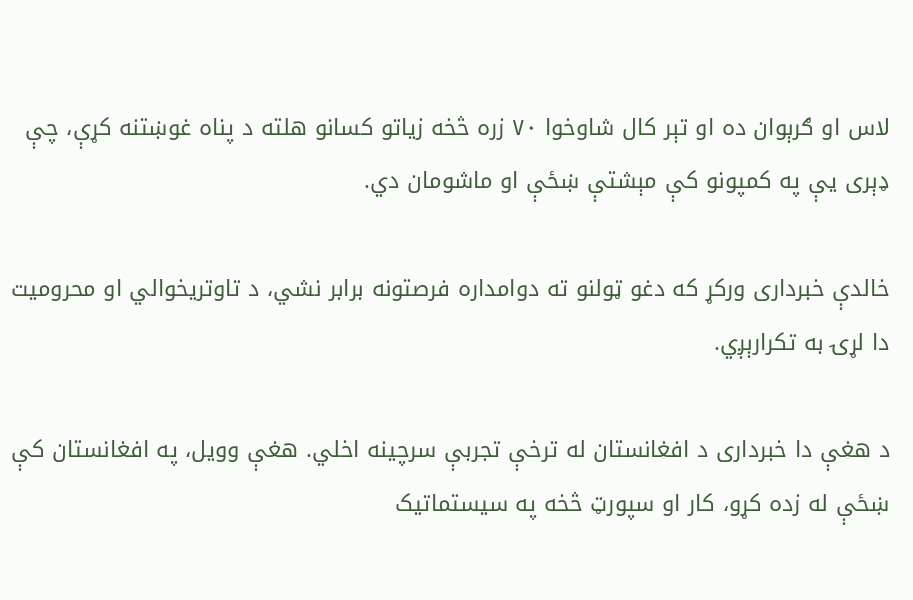لاس او ګرېوان ده او تېر کال شاوخوا ۷۰ زره څخه زیاتو کسانو هلته د پناه غوښتنه کړې، چې ډېری یې په کمپونو کې مېشتې ښځې او ماشومان دي.

خالدې خبرداری ورکړ که دغو ټولنو ته دوامداره فرصتونه برابر نشي، د تاوتریخوالي او محرومیت دا لړۍ به تکرارېږي.

د هغې دا خبرداری د افغانستان له ترخې تجربې سرچینه اخلي. هغې وویل، په افغانستان کې ښځې له زده کړو، کار او سپورټ څخه په سیستماتیک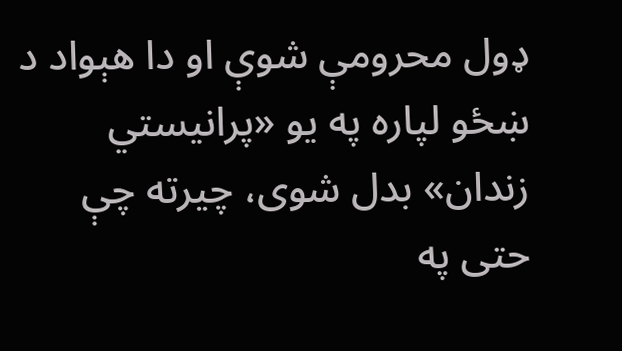ډول محرومې شوې او دا هېواد د ښځو لپاره په یو «پرانیستي زندان» بدل شوی، چیرته چې حتی په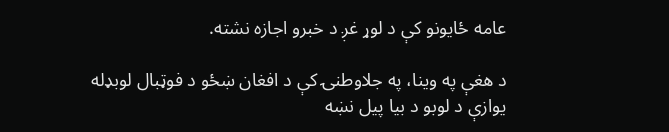عامه ځایونو کې د لوړ غږ د خبرو اجازه نشته.

د هغې په وینا، په جلاوطنۍ کې د افغان ښځو د فوټبال لوبډله یوازې د لوبو د بیا پیل نښه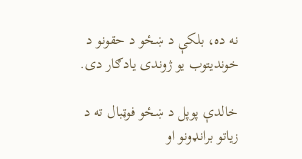نه ده، بلکې د ښځو د حقونو د خوندیتوب یو ژوندی یادګار دی.

خالدې پوپل د ښځو فوټبال ته د زیاتو برانډونو او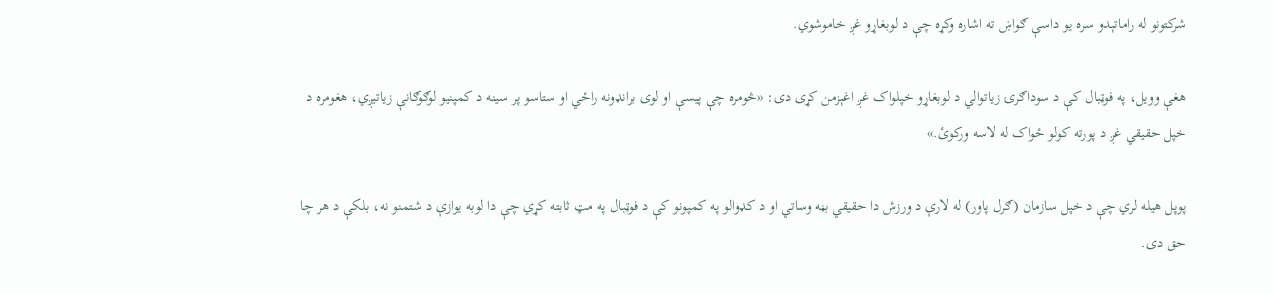شرکتونو له راماتېدو سره یو داسې ګواښ ته اشاره وکړه چې د لوبغاړو غږ خاموشوي.

هغې وویل، په فوټبال کې د سوداګرۍ زیاتوالي د لوبغاړو خپلواک غږ اغېزمن کړی دی: «څومره چې پیسې او لوی برانډونه راځي او ستاسو پر سینه د کمپنیو لوګوګانې زیاتیږي، هغومره د خپل حقیقي غږ د پورته کولو ځواک له لاسه ورکوئ.»

پوپل هيله لري چې د خپل سازمان (ګرل پاور) له لارې د ورزش دا حقیقي بڼه وساتي او د کډوالو په کمپونو کې د فوټبال په مټ ثابته کړي چې دا لوبه یوازې د شتمنو نه، بلکې د هر چا حق دی.